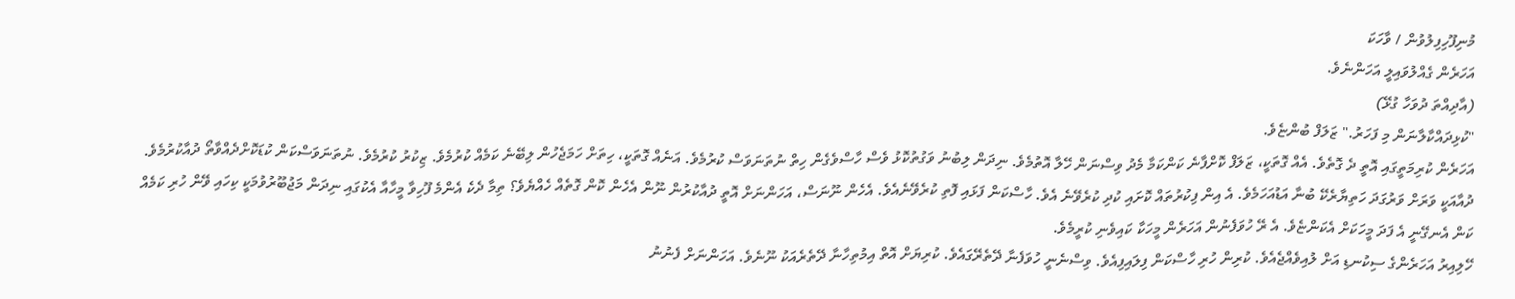މުނިފޫހިފިލުވުން / ވާހަކަ
އަހަރެން ގެއްލުވައިލީ އަހަންނެވެ.
(އާދިއްތަ ދުވަހާ ގުޅޭ)
"ކުޅިދައްކާލާނަން މި ފަހަރު." ޒަލަފް ބުންޏެވެ.
އަހަރެން ކުރިމަތީގައި އޮތީ ދެ ގޮތެވެ. އެއް ގޮތަކީ، ޒަލަފް ކޮށްފާނެ ކަންކަމާ މެދު ވިސްނަން ހޭލާ އޮތުމެވެ. ނިދަން ލިބުނު ވަގުތުކޮޅު ވެސް ހާސްވެގެން ހިތް ނުތަނަވަސް ކުރުމެވެ. އަނެއް ގޮތަކީ، ހިތަށް ހަމަޖެހުން ލިބޭނެ ކަމެއް ކުރުމެވެ. ޒިކުރު ކުރުމެވެ. ނުތަނަވަސްކަން ކުޑަކޮށްދެއްވާތޯ ދުއާކުރުމެވެ. ދުއާއަކީ ވަރަށް ވަރުގަދަ ހަތިޔާރެކޭ ބުނާ އަޑުއަހަމެވެ. އެ އިން ފިކުރުތައް ކޮށައި ކުދި ކުރެވޭނެ އެވެ. ހާސްކަން ފަޅައި ފޮތި ކުރެވޭނެއެވެ. އެހެން ނޫނަސް، އަހަންނަށް އޮތީ ދުއާކުރުން ނޫން އެހެން ކޮން ގޮތެއް ހެއްޔެވެ؟ ތިމާ ދެކެ އެންމެ ފޫހިވާ މީހާއާ އެކުގައި ނިދަން މަޖުބޫރުވުމަކީ ކިހައި ވޭން ހުރި ކަމެއް ކަން އެނގޭނީ އެ ފަދަ މީހަކަށް އެކަންޏެވެ. އެ ރޭ ހުވަފެނުން އަހަރެން މީހަކާ ކައިވެނި ކުރީމެވެ.
ހޭލިއިރު އަހަރެންގެ ސިކުނޑި އަށް ލުއިވެއްޖެއެވެ. ކުރިން ހުރި ހާސްކަން ފިލައިފިއެވެ. ވިސްނެނީ ހުވަފެނާ ދޭތެރޭގައެވެ. ކުރިޔަށް އޮތް އިމުތިހާނާ ދޭތެރެއަކު ނޫނެވެ. އަހަންނަށް ފެނުނު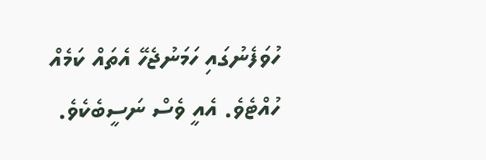ހުވަފެނުގައި ހަމަނުޖެހޭ އެތައް ކަމެއް ހުއްޓެވެ. އެއީ ވެސް ނަސީބެކެވެ.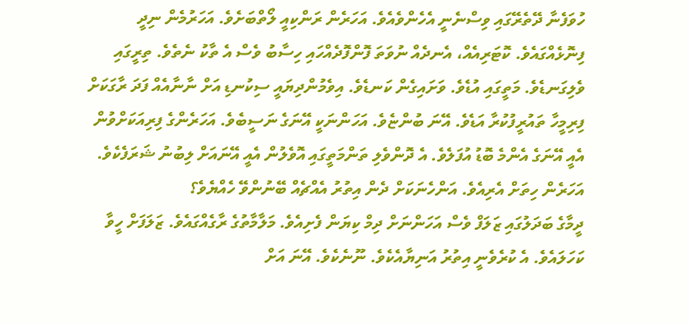ހުވަފެނާ ދޭތެރޭގައި ވިސްނެނީ އެހެންވެއެވެ. އަހަރެން ރަންކިއީ ލޯތްބަށެވެ. އަހަރުމެން ނިދީ ފިނޮޅެއްގައެވެ. ކޮޓަރިއެއް، އެނދެއް ނުވަތަ ފޮންފޮދެއްހައި ހިސާބު ވެސް އެ ތާކު ނެތެވެ. ތިރީގައި ވެލިގަނޑެވެ. މަތީގައި އުޑެވެ. ވަށައިގެން ކަނޑެވެ. އިވެމުންދިޔައީ ސިކުނޑި އަށް ނާނާއެއް ފަދަ ރާގަކަށް ފިރިމީހާ ތައުރީފުކުރާ އަޑެވެ. އޭނަ ބުންޏެވެ. އަހަންނަކީ އޭނަގެ ނަސީބެވެ. އަހަރެންގެ ފިރިއަކަށްވުން އެއީ އޭނަގެ އެންމެ ބޮޑު އުފަލެވެ. އެ ދޮންވެލި ތަންމަތީގައި އޮވެލުން އެއީ އޭނައަށް ލިބުނު ޝަރަފެކެވެ. އަހަރެން ހިތަށް އެރިއެވެ. އަންހެނަކަށް ދެން އިތުރު އެއްޗެއް ބޭނުންވޭ ހެއްޔެވެ؟
ދީމާގެ ބަދަލުގައި ޒަލަފް ވެސް އަހަންނަށް ދިމް ކިޔަން ފެށިއެވެ. މަލާމާތުގެ ރާގެއްގައެވެ. ޒަލަފަށް ހީވާ ކަހަލައެވެ. އެ ކުރެވެނީ އިތުރު އަނިޔާއެކެވެ. ނޫނެކެވެ. އޭނަ އަށް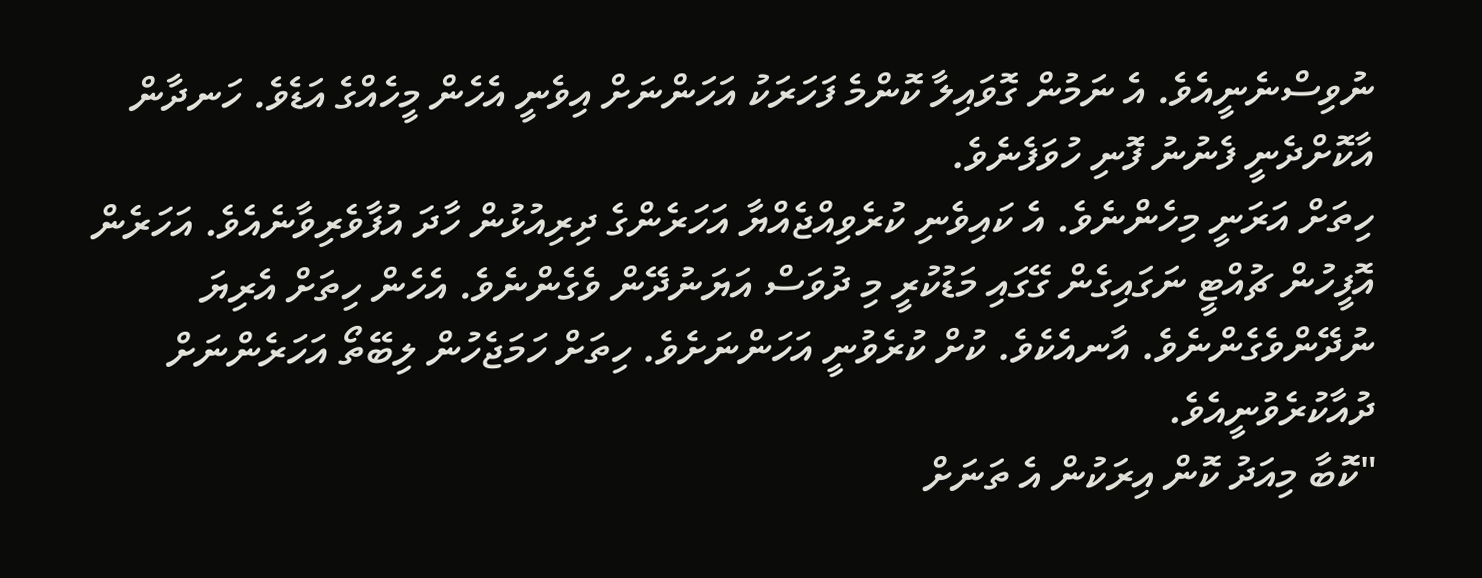ނުވިސްނެނީއެވެ. އެ ނަމުން ގޮވައިލާ ކޮންމެ ފަހަރަކު އަހަންނަށް އިވެނީ އެހެން މީހެއްގެ އަޑެވެ. ހަނދާން އާކޮށްދެނީ ފެނުނު ފޮނި ހުވަފެނެވެ.
ހިތަށް އަރަނީ މިހެންނެވެ. އެ ކައިވެނި ކުރެވިއްޖެއްޔާ އަހަރެންގެ ދިރިއުޅުން ހާދަ އުފާވެރިވާނެއެވެ. އަހަރެން އޮފީހުން ޗުއްޓީ ނަގައިގެން ގޭގައި މަޑުކުރީ މި ދުވަސް އަޔަނުދޭން ވެގެންނެވެ. އެހެން ހިތަށް އެރިޔަ ނުދޭންވެގެންނެވެ. އާނއެކެވެ. ކުށް ކުރެވުނީ އަހަންނަށެވެ. ހިތަށް ހަމަޖެހުން ލިބޭތޯ އަހަރެންނަށް ދުއާކުރެވުނީއެވެ.
"ކޮބާ މިއަދު ކޮން އިރަކުން އެ ތަނަށް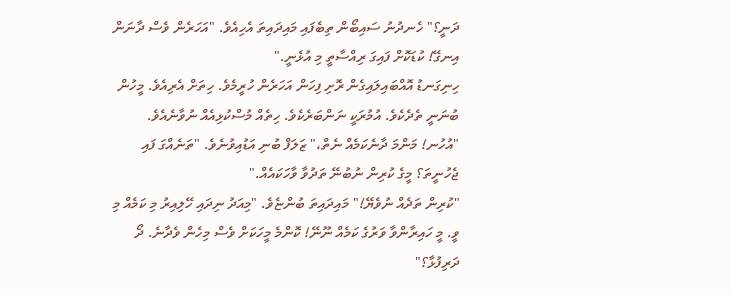ދަނީ؟" ހެނދުނު ސައިބޯން ތިބެފައި މައިދައިތަ އެހިއެވެ. "އަހަރެން ވެސް ދާނަން އިނގޭ! ކުޑަކޮށް ފައިގަ ރިއްސާތީ މި އުޅެނީ."
ހިނިގަނޑު އޮއްބައިލައިގެން ރޮށި ފިހަން އަހަރެން ހުރީމެވެ. ހިތަށް އެރިއެވެ. މީހުން ބުނަނީ ތެދެކެވެ. އުމުރަކީ ނަންބަރެކެވެ. ހިތެއް މުސްކުޅިއެއް ނުވާނެއެވެ.
"އުހުނ! މަންމަ ދާނެކަމެއް ނެތް،" ޒަލަފް ބުނި އަޑުއިވުނެވެ. "ތަނެއްގަ ފައި ޖެހުނީތަ؟ މީގެ ކުރިން ނުބުނޭ ތަދުވާ ވާހަކައެއް."
"ކުރިން ތަދެއް ނުވެޔޭ!" މައިދައިތަ ބުންޏެވެ. "މިއަދު ނިދައި ހޭލިއިރު މި ކަމެއް މި ވީ. މީ ހައިރާންވާ ވަރުގެ ކަމެއް ނޫނޭ! ކޮންމެ މީހަކަށް ވެސް މިހެން ވެދާނެ. ދޯ ދަރިފުޅާ؟"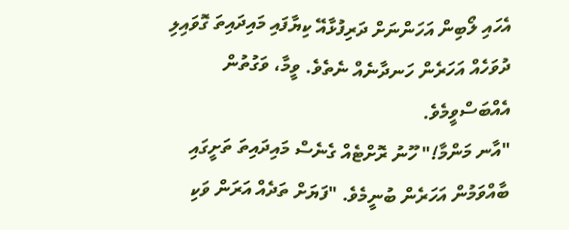އެހައި ލޯބިން އަހަންނަށް ދަރިފުޅާއޭ ކިޔާފައި މައިދައިތަ ގޮވައިލި ދުވަހެއް އަހަރެން ހަނދާނެއް ނެތެވެ. ވީމާ، ވަގުތުން އެއްބަސްވީމެވެ.
"އާނ މަންމާ!" ހޫނު ރޮށްޓެއް ގެނެސް މައިދައިތަ ތަށީގައި ބާއްވަމުން އަހަރެން ބުނީމެވެ. "ފަޔަށް ތަދެއް އަރަން ވަކި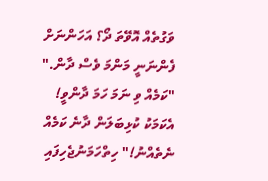ވަގުތެއް އޮވޭތަ ދޯ؟ އަހަންނަށް ފެންނަނީ މަންމަ ވެސް ދާން."
"ކަމެއް ވި ނަމަ ހަމަ ދާންވީ! އެކަމަކު ކުޅިބަލަން ދާނެ ކަމެއް ނެތެއްނު!" ހިތްހަމަނުޖެހިފައި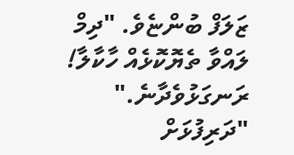ޒަލަފް ބުންޏެވެ. "ދިމް ލައްވާ ތެޔޮކޮޅެއް ހާކާލާ! ރަނގަޅުވެދާނެ."
"ދަރިފުޅަށް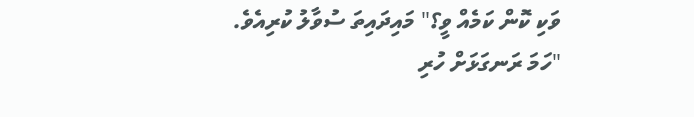ވަކި ކޮން ކަމެއް ވީ؟" މައިދައިތަ ސުވާލު ކުރިއެވެ. "ހަމަ ރަނގަޅަށް ހުރި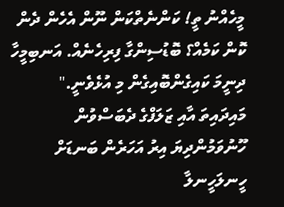މީހެއްނު ތީ! ކަންނެތްކަން ނޫން އެހެން ދެން ކޮން ކަމެއް؟ ބޮޑުސިންގާ ފިރިހެނެއް. އަނބިމީހާ ދިނީމަ ކައިގެންބޮއިގެން މި އުޅެވެނީ."
މައިދައިތަ އާއި ޒަލަފްގެ ދެބަސްވުން ހޫނުވަމުންދިޔަ އިރު އަހަރެން ބަނޑަށް ހީނލަހީނލާ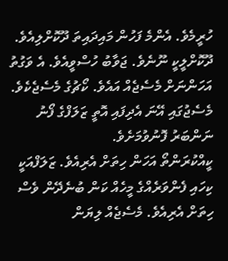ހުރީމެވެ. އެންމެ ފަހުން މައިދައިތަ ދޫކޮށްލިއެވެ. ދޫކޮށްލީކީ ނޫނެވެ. ޖަވާބު ހުސްވީއެވެ. އެ ވަގުތު އަހަންނަށް މެސެޖެއް އައެވެ. ކޯޗުގެ މެސެޖެކެވެ. މެސެޖުގައި އޭނަ އެދިފައި އޮތީ ޒަލަފްގެ ފޯނު ނަންބަރު ފޮނުވުމަށެވެ.
ކީއްކުރަންތޯ އަހަން ހިތަށް އެރިއެވެ. ޒަލަފްއަކީ ކިހައި ފެންވަރެއްގެ މީހެއް ކަން ބުނެދޭން ވެސް ހިތަށް އެރިއެވެ. މެސެޖެއް ލިޔަން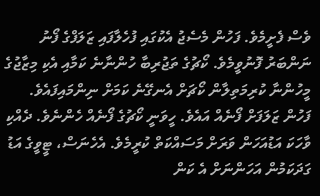ވެސް ފެށީމެވެ. ފަހުން މެސެޖު އެކުގައި ފުހެލާފައި ޒަލަފްގެ ފޯނު ނަންބަރު ފޮނުވީމެވެ. ކޯޗުގެ ތަޖުރިބާ ހުންނާނެ ކަމާއި އެކި މިޒާޖުގެ މީހުންނާ ކުރިމަތިލާން ކޯޗަށް އެނގޭނެ ކަމަށް ނިންމައިފައެވެ.
ފަހުން ޒަލަފަށް ފޯނެއް އައެވެ. ހީވަނީ ކޯޗުގެ ފޯނެއް ހެންނެވެ. ދެއްކި ވާހަކަ އަޑުއަހަން ވަރަށް މަސައްކަތް ކުރީމެވެ. އެހެނަސް، ޓީވީގެ އަޑު ގަދަކަމުން އަހަންނަށް އެ ކަން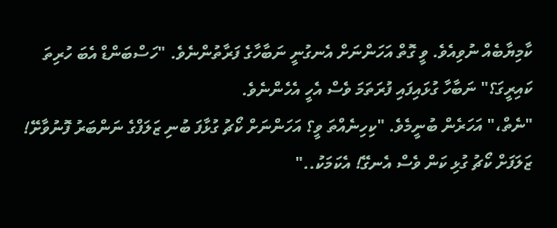ކާމިޔާބެއް ނުވިއެވެ. ވީ ގޮތް އަހަންނަށް އެނގުނީ ނަބާހާގެ ފަރާތުންނެވެ. "ހަސްބަންޑް އެބަ ހުރިތަ ކައިރީގަ؟" ނަބާހާ ގުޅައިފައި ފުރަތަމަ ވެސް އެހީ އެހެންނެވެ.
"ނެތް،" އަހަރެން ބުނީމެވެ. "ކިހިނެއްތަ ވީ؟ އަހަންނަށް ކޯޗު ގުޅާފަ ބުނި ޒަލަފްގެ ނަންބަރު ފޮނުވާށޭ! ޒަލަފަށް ކޯޗު ގުޅި ކަން ވެސް އެނގޭ! އެކަމަކު.."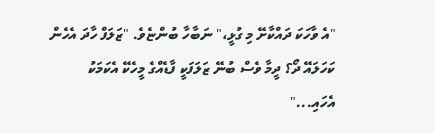"އެ ވާހަކަ ދައްކާށޭ މި ގުޅީ،" ނަބާހާ ބުންޏެވެ. "ޒަލަފް ހާދަ އެހެން ކަހަލައޭ ދޯ؟ ދީމާ ވެސް ބުނޭ ޒަލަފަކީ ފާޑެއްގެ މީހެކޭ އެކަމަކު އެހައި..."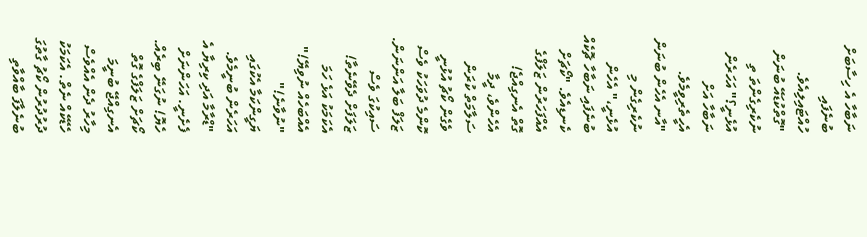ނަބާހާ އެ ހިސާބަށް ބުނެފައި ހުއްޓައިލިއެވެ.
"ގޮތްކުޑައޭ ބުނަން ނުކެރިގެންތަ ތި އުޅެނީ؟" އަހަރެން ނަބާހާ އަށް އެހީތެރިވީމެވެ.
"އާނ އެހެން ބުނަން ނުކެރިގެން މި އުޅެނީ،" އެހެން ބުނެފައި ނަބާހާ ޗޮކެއް ކެނޑިއެވެ. "ކޯޗަށް އެއްފަހަރުން ޒަލަފްގެ ގޮތް އެނގިއްޖެ! އެހެންވެ، ދީމާ ސަލާމަތް ކުރަން ވެގެން ކޯޗު އުޅުނީ ކޮންމެ ދުވަހަކު ވެސް ޒަލަފް ބަލާ އަންނަން. ސައިކުގަ ވެސް ޒަލަފަށް ދެވޭނެތާ! އެކަމަކު އަޅެ ހަމަ އެއްބަހެއް ނުވިޔޭ!"
"ނުވާނެ!" ޔަގީންކަމާ އެކުގައި އަހަރެން ބުނީމެވެ. "ޑްރާމާ އަދި ކިރިޔާ އެ ފެށެނީ. އަހަންނަށް ހެޔޮ! ނުގަނޭ ބިރެއް. ކޯޗަށް ޒަލަފްގެ ގޮތް އެނގިއްޖޭ ބުނީމަ މިހާރު ދެން އެއްވެސް ހެޑޭކެއް ނެތް. އެކަމަކު ދުރުދުރުން ކޯޗު ގާތުގަ ބުނެލާފަ ބާއްވާތި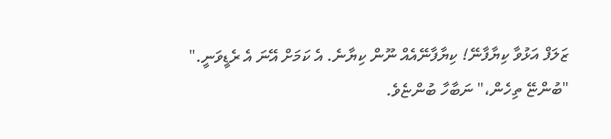ޒަލަފް އަޅުވާ ކިޔާފާނޭ! ކިޔާފާނޭއެއް ނޫން ކިޔާނެ. އެ ކަމަށް އޭނަ އެ ރެޑީވަނީ."
"ބުންޏޭ ތިހެން،" ނަބާހާ ބުންޏެވެ.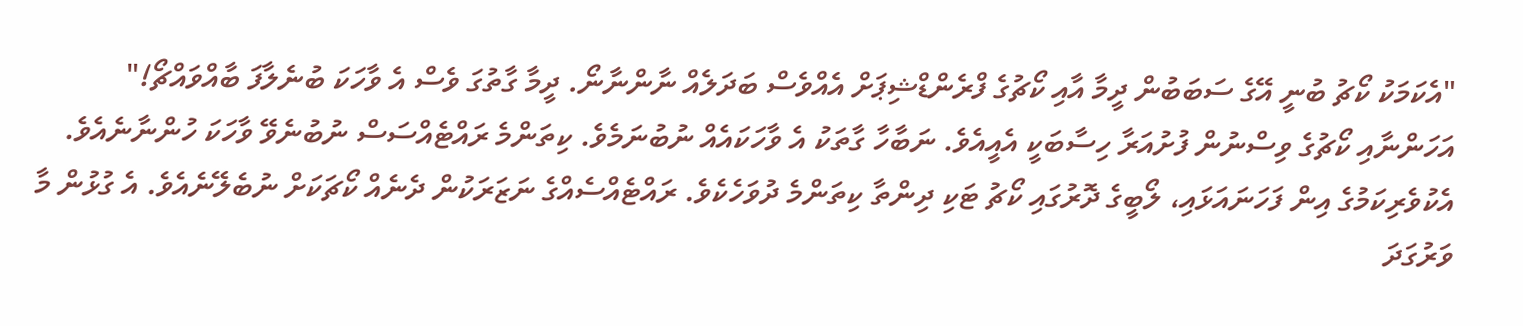"އެކަމަކު ކޯޗު ބުނީ އޭގެ ސަބަބުން ދީމާ އާއި ކޯޗުގެ ފްރެންޑްޝިޕަށް އެއްވެސް ބަދަލެއް ނާންނާނޯ. ދީމާ ގާތުގަ ވެސް އެ ވާހަކަ ބުނެލާފަ ބާއްވައްޗޯ!"
އަހަންނާއި ކޯޗުގެ ވިސްނުން ފުށުއަރާ ހިސާބަކީ އެއީއެވެ. ނަބާހާ ގާތަކު އެ ވާހަކައެއް ނުބުނަމެވެ. ކިތަންމެ ރައްޓެއްސަސް ނުބުނެވޭ ވާހަކަ ހުންނާނެއެވެ. އެކުވެރިކަމުގެ އިން ފަހަނައަޅައި، ލޯބީގެ ދޮރުގައި ކޯޗު ޓަކި ދިންތާ ކިތަންމެ ދުވަހެކެވެ. ރައްޓެއްސެއްގެ ނަޒަރަކުން ދެނެއް ކޯޗަކަށް ނުބެލޭނެއެވެ. އެ ގުޅުން މާ ވަރުގަދަ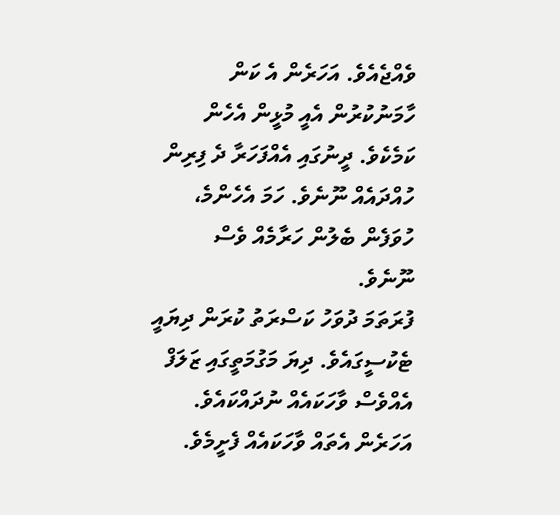ވެއްޖެއެވެ. އަހަރެން އެ ކަން ހާމަނުކުރުން އެއީ މުޅީން އެހެން ކަމެކެވެ. ދީނުގައި އެއްފަހަރާ ދެ ފިރިން ހުއްދައެއް ނޫނެވެ. ހަމަ އެހެންމެ، ހުވަފެން ބެލުން ހަރާމެއް ވެސް ނޫނެވެ.
ފުރަތަމަ ދުވަހު ކަސްރަތު ކުރަން ދިޔައީ ޓެކުސީގައެވެ. ދިޔަ މަގުމަތީގައި ޒަލަފް އެއްވެސް ވާހަކައެއް ނުދައްކައެވެ. އަހަރެން އެތައް ވާހަކައެއް ފެށީމެވެ.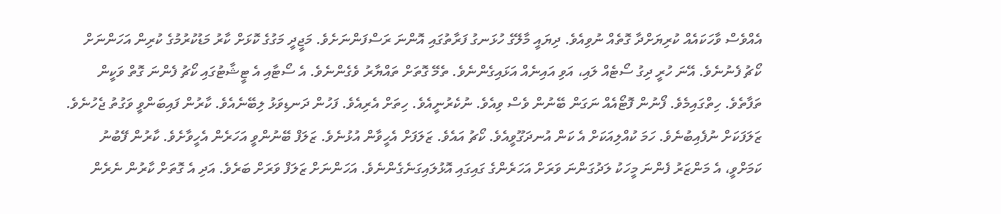އެއްވެސް ވާހަކައެއް ކުރިޔަށްދާ ގޮތެއް ނުވިއެވެ. ދިޔައީ މާލޭގެ ހުޅަނގު ފަރާތުގައި އޮންނަ ރަސްފަންނަށެވެ. މަޖީދީ މަގުގެ ކޮޅަށް ކާރު މަޑުކުރުމުގެ ކުރިން އަހަންނަށް ކޯޗު ފެނުނެވެ. އޭނަ ހުރީ ދިގު ސޯޓެއް ލައި، އަވި އައިނެއް އަޅައިގެންނެވެ. ތެމޭ ގޮތަށް ތައްޔާރު ވެގެންނެވެ. އެ ސޯޓާއި އެ ޓީޝާޓުގައި ކޯޗު ފެންނަ ގޮތް ވަކީން ތަފާތެވެ. ހިތްގައިމެވެ. ފޯނުން ފޮޓޯއެއް ނަގަން ބޭނުން ވެސް ވިއެވެ. ނުކެރުނީއެވެ. ހިތަށް އެރިއެވެ. ފަހުން ދަނޑިވަޅު ލިބޭނެއެވެ. ކާރުން ފައިބަންވީ ވަގުތު ޖެހުނެވެ. ޒަލަފަކަށް ނުފެއިބުނެވެ. ހަމަ ކުއްލިއަކަށް އެ ކަން އުނދަގޫވީއެވެ. ކޯޗު އައެވެ. ޒަލަފަށް އެހީވާން އުޅުނެވެ. ޒަލަފް ބޭނުންވީ އަހަރެން އެހީވާށެވެ. ކާރުން ފޭބުނު ކަމަށްވީ، އެ މަންޒަރު ފެންނަ މީހަކު ލަދުގަންނަ ވަރަށް އަހަރެންގެ ގައިގައި އޮޅުލައިގަނެގެންނެވެ. އަހަންނަށް ޒަލަފް ވަރަށް ބަރެވެ. އަދި އެ ގޮތަށް ކާރުން ނެރެން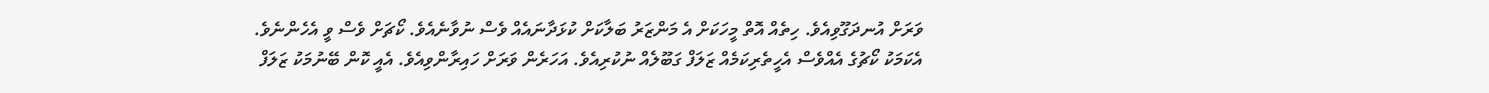ވަރަށް އުނދަގޫވިއެވެ. ހިތެއް އޮތް މީހަކަށް އެ މަންޒަރު ބަލާކަށް ކުޅަދާނައެއް ވެސް ނުވާނެއެވެ. ކޯޗަށް ވެސް ވީ އެހެންނެވެ. އެކަމަކު ކޯޗުގެ އެއްވެސް އެހީތެރިކަމެއް ޒަލަފް ގަބޫލެއް ނުކުރިއެވެ. އަހަރެން ވަރަށް ހައިރާންވިއެވެ. އެއީ ކޮން ބޭނުމަކު ޒަލަފް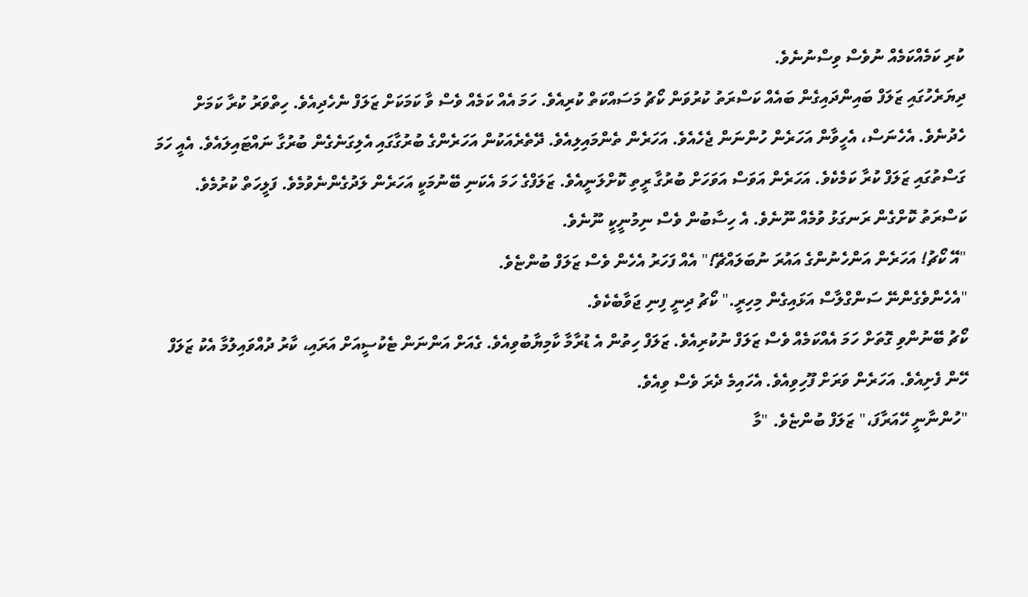ކުރި ކަމެއްކަމެއް ނުވެސް ވިސްނުނެވެ.
ދިޔަރެހުގައި ޒަލަފް ބައިންދައިގެން ބައެއް ކަސްރަތު ކުރުވަން ކޯޗު މަސައްކަތް ކުރިއެވެ. ހަމަ އެއް ކަމެއް ވެސް ވާ ކަމަކަށް ޒަލަފް ނެހެދިއެވެ. ހިތްވަރު ކުރާ ކަމަށް ހެދުނެވެ. އެހެނަސް، އެހީވާން އަހަރެން ހުންނަން ޖެހެއެވެ. އަހަރެން ތެންމައިލިއެވެ. ދޭތެރެއަކުން އަހަރެންގެ ބުރުގާގައި އެލިގަނެގެން ބުރުގާ ނައްޓައިލައެވެ. އެއީ ހަމަ ގަސްތުގައި ޒަލަފް ކުރާ ކަމެކެވެ. އަހަރެން އަވަސް އަވަހަށް ބުރުގާ ރީތި ކޮށްލަނީއެވެ. ޒަލަފްގެ ހަމަ އެކަނި ބޭނުމަކީ އަހަރެން ލަދުގެންނެވުމެވެ. ފަލީހަތް ކުރުމެވެ. ކަސްރަތު ކޮށްގެން ރަނގަޅު ވުމެއް ނޫނެވެ. އެ ހިސާބުން ވެސް ނިމުނީކީ ނޫނެވެ.
"އޭ ކޯޗު! އަހަރެން އަންހެނުންގެ އައުރަ ނުބަލައްޗޭ!" އެއް ފަހަރު އެހެން ވެސް ޒަލަފް ބުންޏެވެ.
"އެހެންވެގެންނޭ ސަންގްލާސް އަޅައިގެން މިހިރީ." ކޯޗު ދިނީ ފިނި ޖަވާބެކެވެ.
ކޯޗު ބޭނުންވި ގޮތަށް ހަމަ އެއްކަމެއް ވެސް ޒަލަފް ނުކުރިއެވެ. ޒަލަފް ހިތުން އެ ޑުރާމާ ކާމިޔާބުވިއެވެ. ގެއަށް އަންނަން ޓެކުސީއަށް އަރައި، ކާރު ދުއްވައިލުމާ އެކު ޒަލަފް ހޭން ފެށިއެވެ. އަހަރެން ވަރަށް ފޫހިވިއެވެ. އެހައިމެ ދެރަ ވެސް ވިއެވެ.
"ހުންނާނީ ހޭއަރާފަ،" ޒަލަފް ބުންޏެވެ. "މާ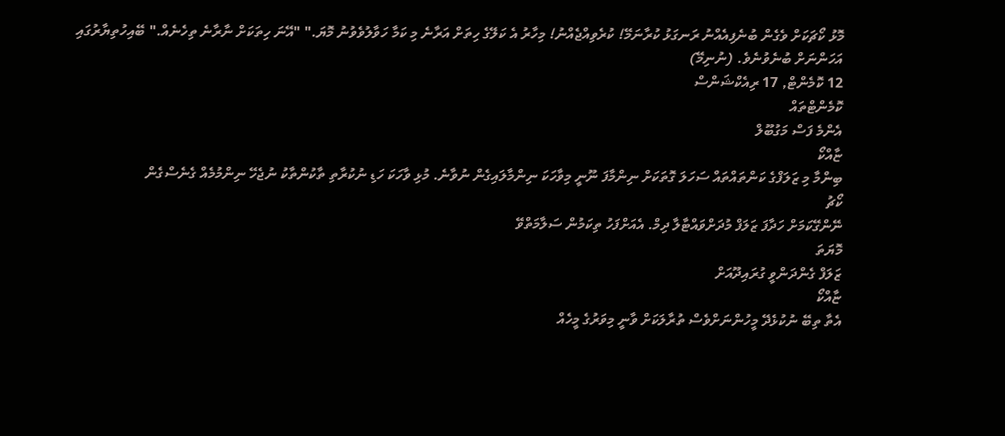މޮޅު ކޯޗަކަށް ވެގެން ބުނެފިއެއްނު ރަނގަޅު ކުރާނަމޭ! ކުރެވިއްޖެއްނު! މިހާރު އެ ކަލޭގެ ހިތަށް އަރާނެ މި ކަމާ ހަވާލުވެވުނު މޮޔަ." "އޭނަ ހިތަކަށް ނާރާނެ ތިހެނެއް." ބޭއިހުތިޔާރުގައި އަހަންނަށް ބުނެވުނެވެ. (ނުނިމޭ)
12 ކޮމެންޓް, 17 ރިއެކްޝަންސް
ކޮމެންޓްތައް
އެންމެ ފަސް މަގުބޫލް
ޏާއްކޯ
ބިންމާ މި ޒަލަފްގެ ކަންތައްތައް ސަހަލަ ގޮތަކަށް ނިންމާފަ ނޫނީ މިވާހަކަ ނިންމާލައިގެން ނުވާނެ. މުޅި ވާހަކަ ހަޑި ނުކުރާތި ތާކުންތާކު ނުޖެހޭ ނިންމުމެއް ގެނެސްގެން
ކޯޗު
ނޭންގޭކަމަށް ހަދާފަ ޒަލަފް މުދަށްވައްޓާލާ ދިމް. އެއަށްފަހު ތިކަމުން ސަލާމަތްވޭ
މޮޔަތަ
ޒަލަފް ގެންދަންވީ ގުރައިދޫއަށް
ޏާއްކޯ
އެތާ ތިބޭ ނުކުޅެދޭ މީހުންނަށްވެސް ތުރާލަކަށް ވާނީ މިވަރުގެ މީހެއް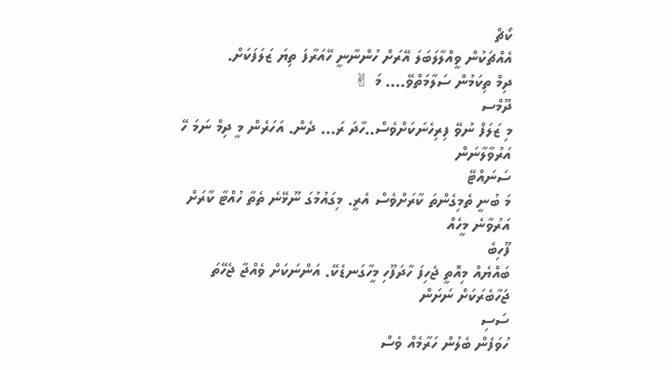ކޯޗް
އެއްޗަކުން ވީއްލާލަބަލަ އޭރަށް ހުންނާނީ ހޭއަރާފަ ތިޔަ ޒަލަފަކަށް.
ދިމް ތިކަމުން ސަލާމަތްވޭ.... މަ ✌
ދޫމްސ
މި ޒަލަފް ނުވޭ ފިރިހެނަކަށްވެސް..ހާދަ ރަ... ދެން. އަހަރެން މީ ދިމް ނަމަ ހޭ އަރުވާލާނަން
ސަނައްޓޭ
މަ ބުނީ ތެމިގެންތަ ކާރަށްވެސް އެރީ. މިގައުމުގަ ނޫޅޭނެ ތެތާ ހުއްޓާ ކާރަށް އަރުވާނެ މީހެއް
ފޫހިބެ
ބައްޔެއް މިއޮތީ ޖެހިފަ ހާދަފޫހި މީހާގަނޑެކޭ. އަންނަކަށް ވެއްޖާ ޖެހޭތަ ޖަހާބެރަކަށް ނަށަން
ސަސި
ހުވަފެން ބެލުން ހަރާމެއް ވެސް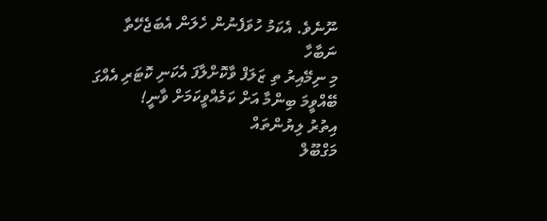ނޫނެވެ. އެކަމު ހުވަފެނުން ހެލަން އެބަޖެހޭތާ
ނަބާހާ
މި ނިމޭއިރު ތި ޒަލަފް ވާކޮށްލާފަ އެކަނި ކޮޓަރި އެއްގަ ބޭއްވީމަ ބިންމާ އަށް ކަމެއްވީކަމަށް ވާނީ!
އިތުރު ލިޔުންތައް
މަގްބޫލް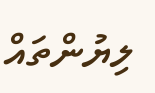ލިޔުންތައް